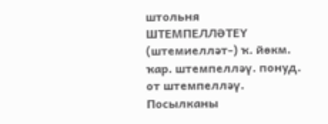штольня
ШТЕМПЕЛЛӘТЕҮ (штемиелләт-) ҡ. йөкм. ҡар. штемпелләү. понуд. от штемпелләү. Посылканы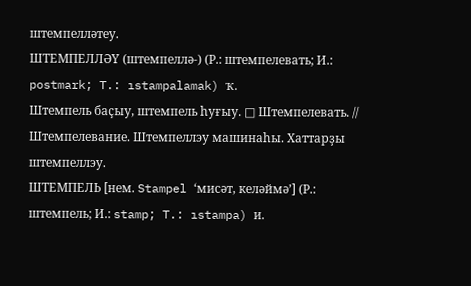штемпелләтеу.
ШТЕМПЕЛЛӘҮ (штемпеллә-) (Р.: штемпелевать; И.: postmark; T.: ıstampalamak) ҡ.
Штемпель баҫыу, штемпель һуғыу. □ Штемпелевать. // Штемпелевание. Штемпеллэу машинаһы. Хаттарҙы штемпеллэу.
ШТЕМПЕЛЬ [нем. Stampel ‘мисәт, келәймә’] (Р.: штемпель; И.: stamp; T.: ıstampa) и.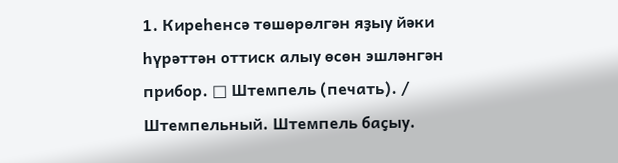1. Киреһенсә төшөрөлгән яҙыу йәки һүрәттән оттиск алыу өсөн эшләнгән прибор. □ Штемпель (печать). / Штемпельный. Штемпель баҫыу.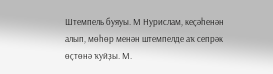Штемпель буяуы. М Нурислам, кеҫәһенән алып, мөһөр менән штемпелде аҡ сепрәк өҫтөнә ҡуйҙы. М.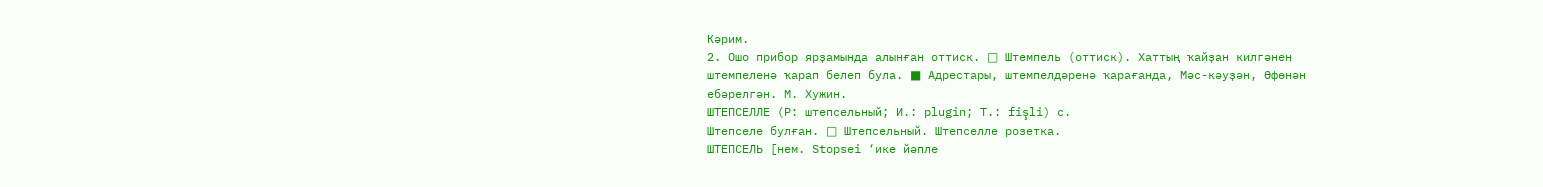Кәрим.
2. Ошо прибор ярҙамында алынған оттиск. □ Штемпель (оттиск). Хаттың ҡайҙан килгәнен штемпеленә ҡарап белеп була. ■ Адрестары, штемпелдәренә ҡарағанда, Мәс-кәуҙән, Өфөнән ебәрелгән. М. Хужин.
ШТЕПСЕЛЛЕ (Р: штепсельный; И.: plugin; T.: fişli) с.
Штепселе булған. □ Штепсельный. Штепселле розетка.
ШТЕПСЕЛЬ [нем. Stopsei ‘ике йәпле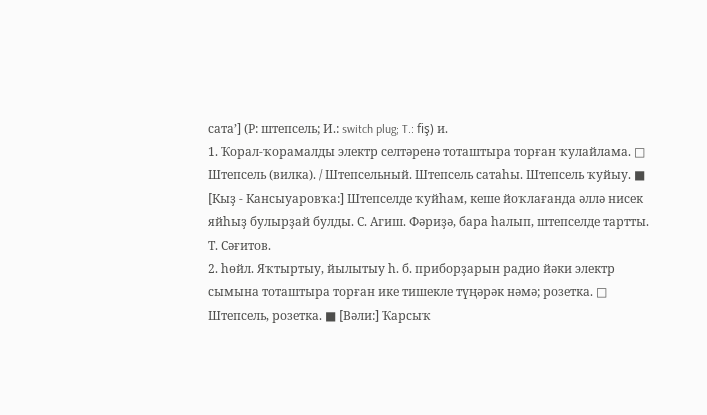сата’] (Р: штепсель; И.: switch plug; T.: fiş) и.
1. Ҡорал-ҡорамалды электр селтәренә тоташтыра торған ҡулайлама. □ Штепсель (вилка). / Штепсельный. Штепсель сатаһы. Штепсель ҡуйыу. ■ [Кыҙ - Кансыуаровҡа:] Штепселде ҡуйһам, кеше йоҡлағанда әллә нисек яйһыҙ булырҙай булды. С. Агиш. Фәриҙә, бара һалып, штепселде тартты. Т. Сәғитов.
2. һөйл. Яҡтыртыу, йылытыу һ. б. приборҙарын радио йәки электр сымына тоташтыра торған ике тишекле түңәрәк нәмә; розетка. □ Штепсель, розетка. ■ [Вәли:] Ҡарсыҡ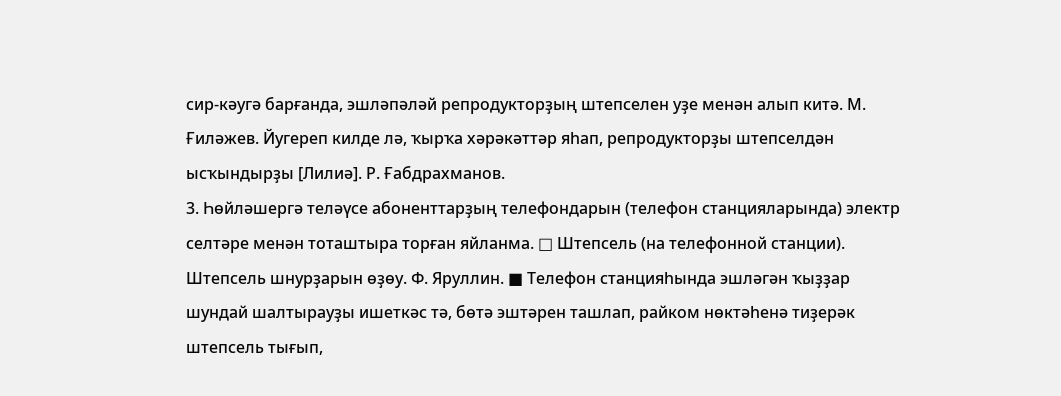сир-кәугә барғанда, эшләпәләй репродукторҙың штепселен уҙе менән алып китә. М. Ғиләжев. Йугереп килде лә, ҡырҡа хәрәкәттәр яһап, репродукторҙы штепселдән ысҡындырҙы [Лилиә]. Р. Ғабдрахманов.
3. Һөйләшергә теләүсе абоненттарҙың телефондарын (телефон станцияларында) электр селтәре менән тоташтыра торған яйланма. □ Штепсель (на телефонной станции).
Штепсель шнурҙарын өҙөу. Ф. Яруллин. ■ Телефон станцияһында эшләгән ҡыҙҙар шундай шалтырауҙы ишеткәс тә, бөтә эштәрен ташлап, райком нөктәһенә тиҙерәк штепсель тығып,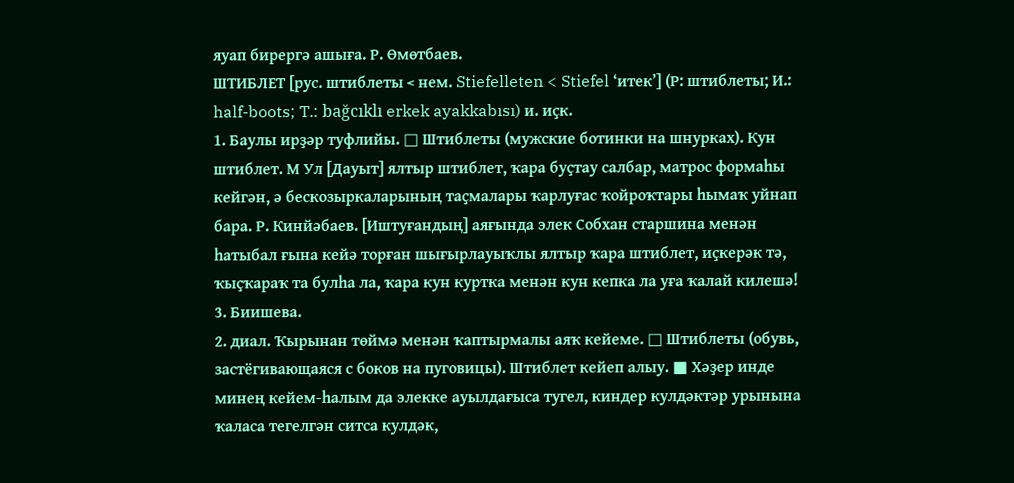яуап бирергә ашыға. Р. Өмөтбаев.
ШТИБЛЕТ [рус. штиблеты < нем. Stiefelleten < Stiefel ‘итек’] (Р: штиблеты; И.: half-boots; T.: bağcıklı erkek ayakkabısı) и. иҫк.
1. Баулы ирҙәр туфлийы. □ Штиблеты (мужские ботинки на шнурках). Кун штиблет. М Ул [Дауыт] ялтыр штиблет, ҡара буҫтау салбар, матрос формаһы кейгән, ә бескозыркаларының таҫмалары ҡарлуғас ҡойроҡтары һымаҡ уйнап бара. Р. Кинйәбаев. [Иштуғандың] аяғында элек Собхан старшина менән һатыбал ғына кейә торған шығырлауыҡлы ялтыр ҡара штиблет, иҫкерәк тә, ҡыҫҡараҡ та булһа ла, ҡара кун куртка менән кун кепка ла уға ҡалай килешә!
3. Биишева.
2. диал. Ҡырынан төймә менән ҡаптырмалы аяҡ кейеме. □ Штиблеты (обувь, застёгивающаяся с боков на пуговицы). Штиблет кейеп алыу. ■ Хәҙер инде минең кейем-һалым да элекке ауылдағыса тугел, киндер кулдәктәр урынына ҡаласа тегелгән ситса кулдәк,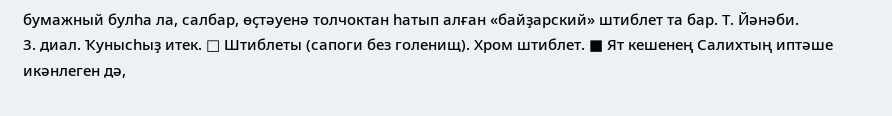бумажный булһа ла, салбар, өҫтәуенә толчоктан һатып алған «байҙарский» штиблет та бар. Т. Йәнәби.
3. диал. Ҡунысһыҙ итек. □ Штиблеты (сапоги без голенищ). Хром штиблет. ■ Ят кешенең Салихтың иптәше икәнлеген дә,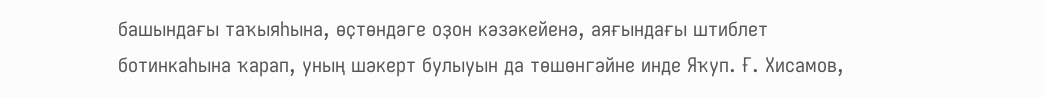башындағы таҡыяһына, өҫтөндәге оҙон кәзәкейенә, аяғындағы штиблет ботинкаһына ҡарап, уның шәкерт булыуын да төшөнгәйне инде Яҡуп. Ғ. Хисамов,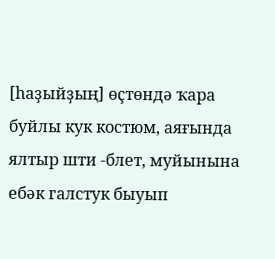[һаҙыйҙың] өҫтөндә ҡара буйлы кук костюм, аяғында ялтыр шти -блет, муйынына ебәк галстук быуып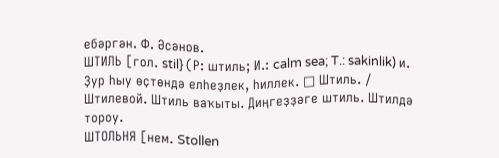ебәргән. Ф. Әсәнов.
ШТИЛЬ [гол. stil} (Р: штиль; И.: calm sea; T.: sakinlik) и.
Ҙур һыу өҫтөндә елһеҙлек, һиллек. □ Штиль. / Штилевой. Штиль ваҡыты. Диңгеҙҙәге штиль. Штилдә тороу.
ШТОЛЬНЯ [нем. Stollen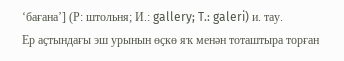‘бағана’] (Р: штольня; И.: gallery; T.: galeri) и. тау.
Ер аҫтындағы эш урынын өҫкө яҡ менән тоташтыра торған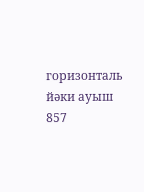горизонталь йәки ауыш
857